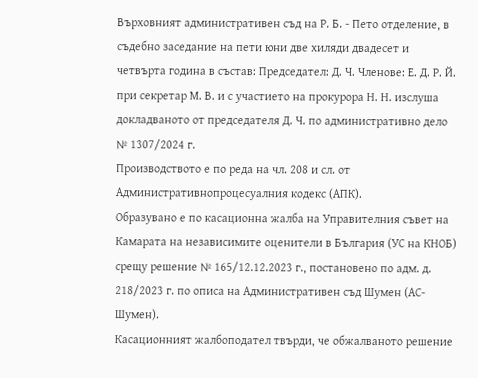Върховният административен съд на Р. Б. - Пето отделение, в съдебно заседание на пети юни две хиляди двадесет и четвърта година в състав: Председател: Д. Ч. Членове: Е. Д. Р. Й. при секретар М. В. и с участието на прокурора Н. Н. изслуша докладваното от председателя Д. Ч. по административно дело № 1307/2024 г.
Производството е по реда на чл. 208 и сл. от Административнопроцесуалния кодекс (АПК).
Образувано е по касационна жалба на Управителния съвет на Камарата на независимите оценители в България (УС на КНОБ) срещу решение № 165/12.12.2023 г., постановено по адм. д. 218/2023 г. по описа на Административен съд Шумен (АС-Шумен).
Касационният жалбоподател твърди, че обжалваното решение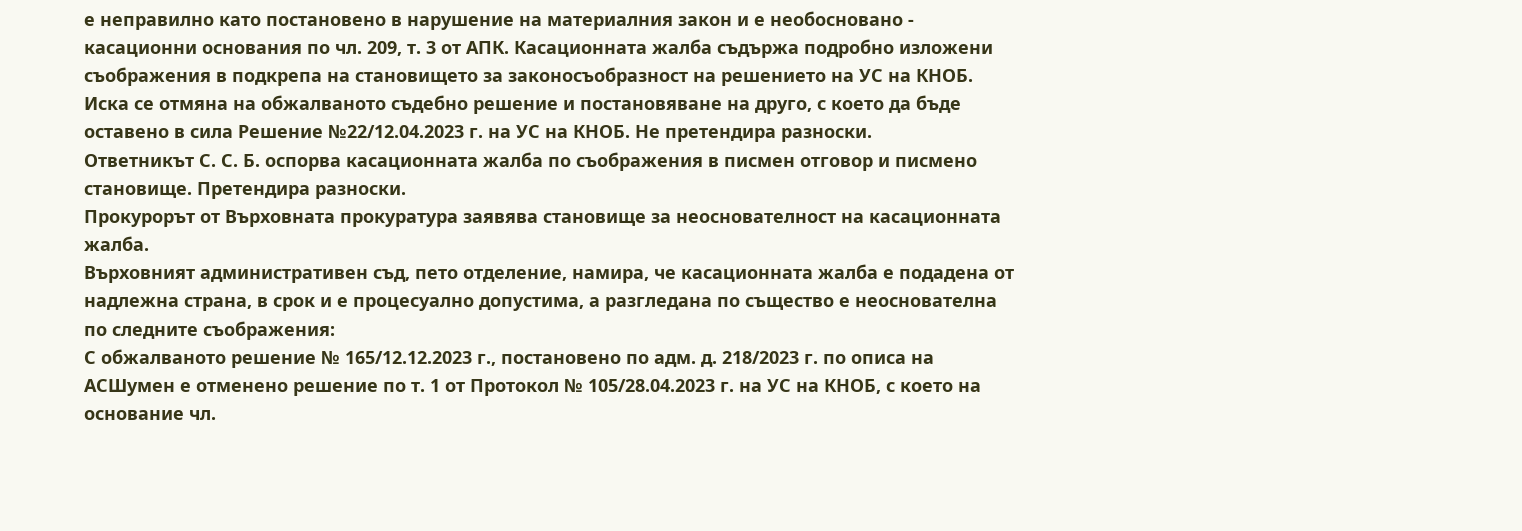е неправилно като постановено в нарушение на материалния закон и е необосновано - касационни основания по чл. 209, т. 3 от АПК. Касационната жалба съдържа подробно изложени съображения в подкрепа на становището за законосъобразност на решението на УС на КНОБ. Иска се отмяна на обжалваното съдебно решение и постановяване на друго, с което да бъде оставено в сила Решение №22/12.04.2023 г. на УС на КНОБ. Не претендира разноски.
Ответникът С. С. Б. оспорва касационната жалба по съображения в писмен отговор и писмено становище. Претендира разноски.
Прокурорът от Върховната прокуратура заявява становище за неоснователност на касационната жалба.
Върховният административен съд, пето отделение, намира, че касационната жалба е подадена от надлежна страна, в срок и е процесуално допустима, а разгледана по същество е неоснователна по следните съображения:
С обжалваното решение № 165/12.12.2023 г., постановено по адм. д. 218/2023 г. по описа на АСШумен е отменено решение по т. 1 от Протокол № 105/28.04.2023 г. на УС на КНОБ, с което на основание чл.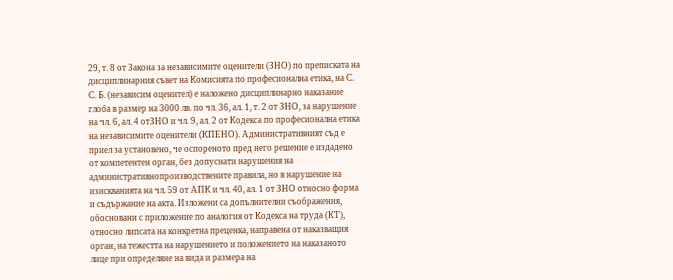29, т. 8 от Закона за независимите оценители (ЗНО) по преписката на дисциплинарния съвет на Комисията по професионална етика, на С. С. Б. (независим оценител) е наложено дисциплинарно наказание глоба в размер на 3000 лв. по чл. 36, ал. 1, т. 2 от ЗНО, за нарушение на чл. 6, ал. 4 отЗНО и чл. 9, ал. 2 от Кодекса по професионална етика на независимите оценители (КПЕНО). Административният съд е приел за установено, че оспореното пред него решение е издадено от компетентен орган, без допуснати нарушения на административнопроизводствените правила, но в нарушение на изискванията на чл. 59 от АПК и чл. 40, ал. 1 от ЗНО относно форма и съдържание на акта. Изложени са допълнителни съображения, обосновани с приложение по аналогия от Кодекса на труда (КТ), относно липсата на конкретна преценка, направена от наказващия орган, на тежестта на нарушението и положението на наказаното лице при определяне на вида и размера на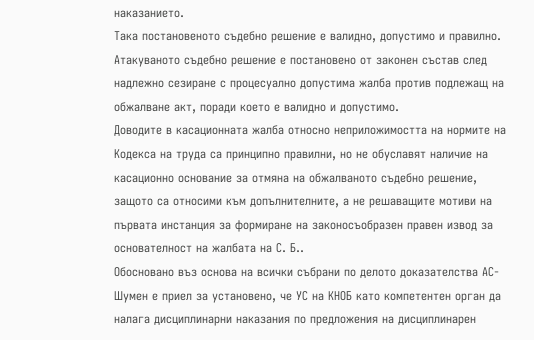наказанието.
Така постановеното съдебно решение е валидно, допустимо и правилно.
Атакуваното съдебно решение е постановено от законен състав след надлежно сезиране с процесуално допустима жалба против подлежащ на обжалване акт, поради което е валидно и допустимо.
Доводите в касационната жалба относно неприложимостта на нормите на Кодекса на труда са принципно правилни, но не обуславят наличие на касационно основание за отмяна на обжалваното съдебно решение, защото са относими към допълнителните, а не решаващите мотиви на първата инстанция за формиране на законосъобразен правен извод за основателност на жалбата на С. Б..
Обосновано въз основа на всички събрани по делото доказателства АС-Шумен е приел за установено, че УС на КНОБ като компетентен орган да налага дисциплинарни наказания по предложения на дисциплинарен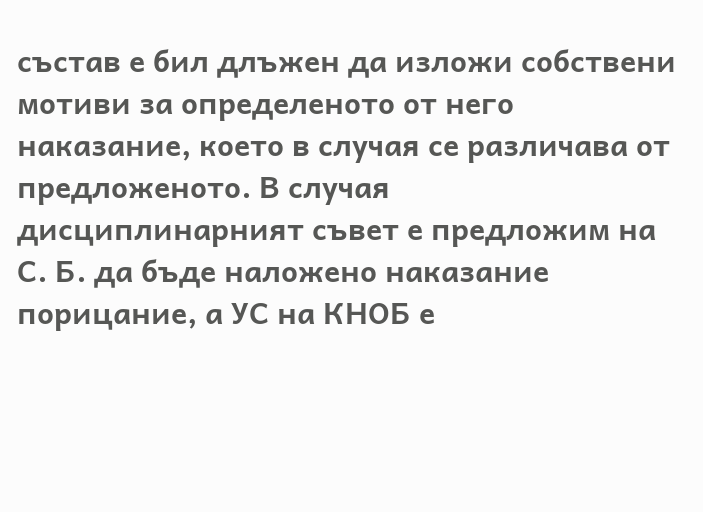състав е бил длъжен да изложи собствени мотиви за определеното от него наказание, което в случая се различава от предложеното. В случая дисциплинарният съвет е предложим на С. Б. да бъде наложено наказание порицание, а УС на КНОБ е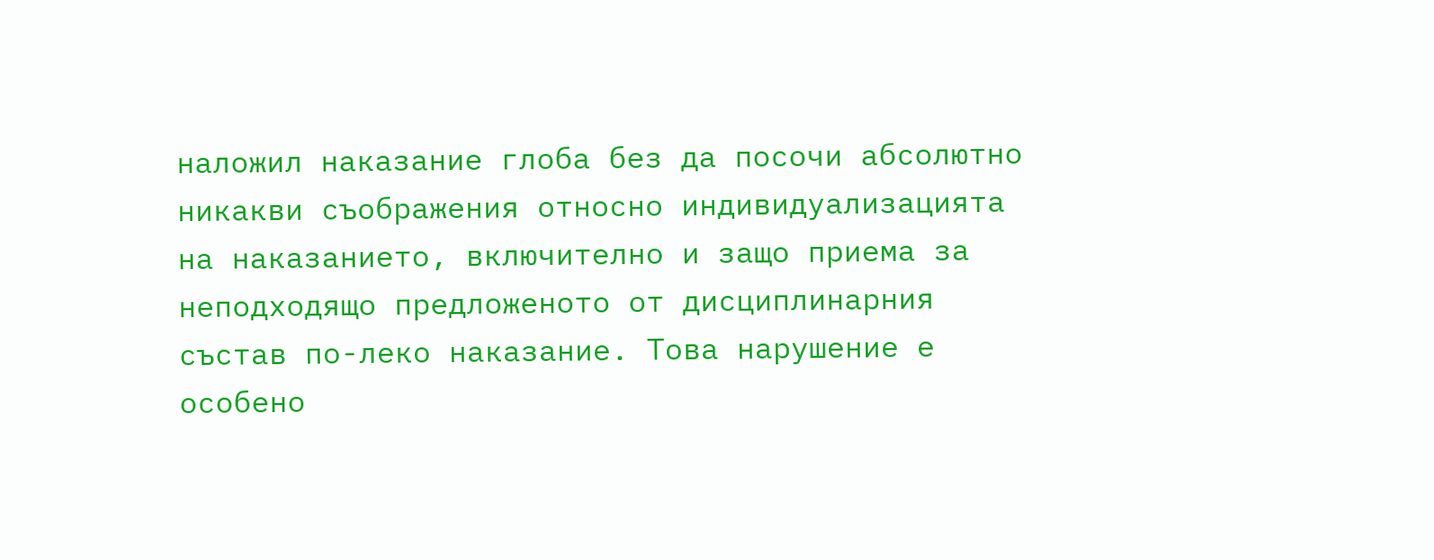наложил наказание глоба без да посочи абсолютно никакви съображения относно индивидуализацията на наказанието, включително и защо приема за неподходящо предложеното от дисциплинарния състав по-леко наказание. Това нарушение е особено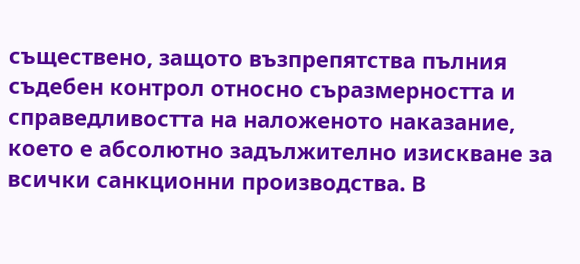съществено, защото възпрепятства пълния съдебен контрол относно съразмерността и справедливостта на наложеното наказание, което е абсолютно задължително изискване за всички санкционни производства. В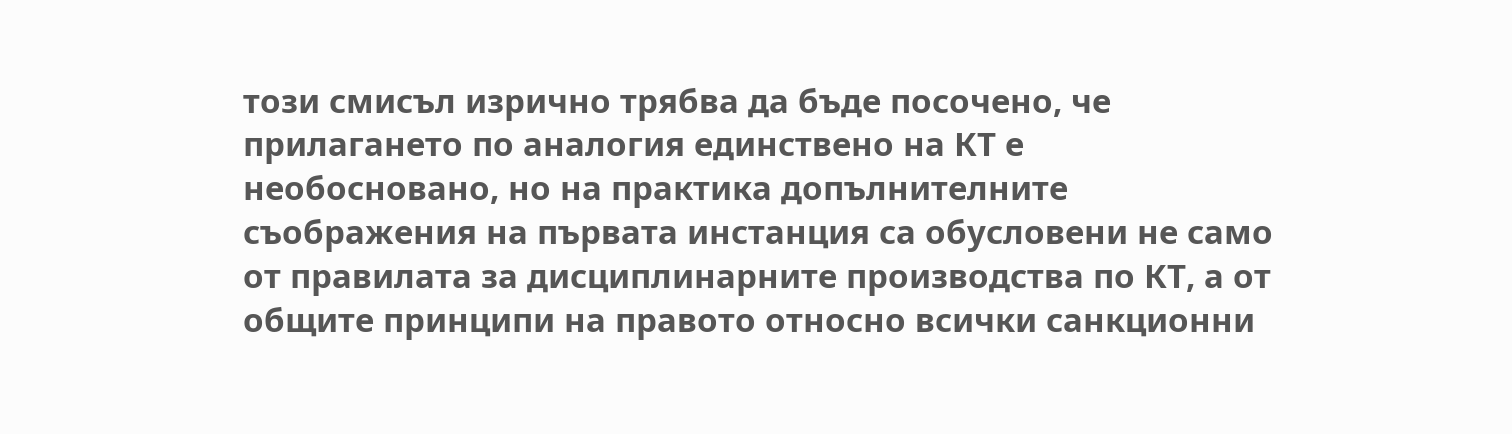този смисъл изрично трябва да бъде посочено, че прилагането по аналогия единствено на КТ е необосновано, но на практика допълнителните съображения на първата инстанция са обусловени не само от правилата за дисциплинарните производства по КТ, а от общите принципи на правото относно всички санкционни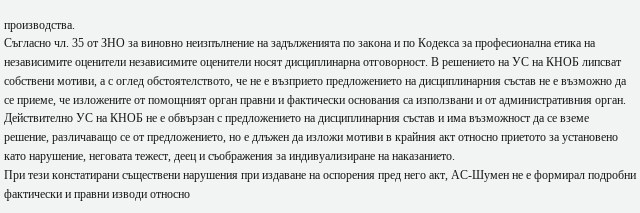производства.
Съгласно чл. 35 от ЗНО за виновно неизпълнение на задълженията по закона и по Кодекса за професионална етика на независимите оценители независимите оценители носят дисциплинарна отговорност. В решението на УС на КНОБ липсват собствени мотиви, а с оглед обстоятелството, че не е възприето предложението на дисциплинарния състав не е възможно да се приеме, че изложените от помощният орган правни и фактически основания са използвани и от административния орган. Действително УС на КНОБ не е обвързан с предложението на дисциплинарния състав и има възможност да се вземе решение, различаващо се от предложението, но е длъжен да изложи мотиви в крайния акт относно приетото за установено като нарушение, неговата тежест, деец и съображения за индивуализиране на наказанието.
При тези констатирани съществени нарушения при издаване на оспорения пред него акт, АС-Шумен не е формирал подробни фактически и правни изводи относно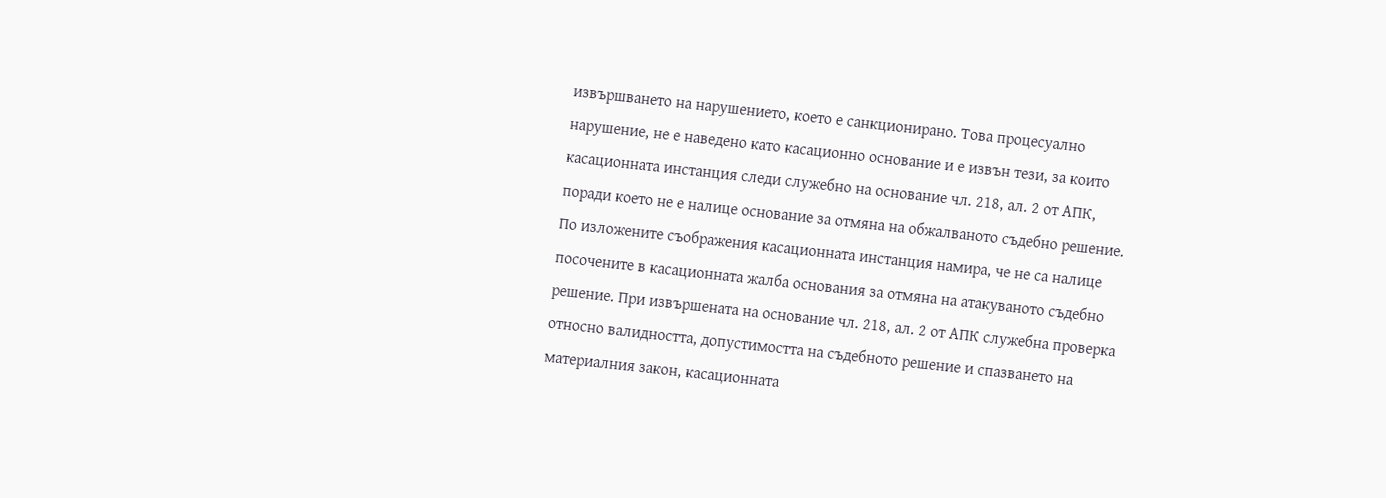извършването на нарушението, което е санкционирано. Това процесуално нарушение, не е наведено като касационно основание и е извън тези, за които касационната инстанция следи служебно на основание чл. 218, ал. 2 от АПК, поради което не е налице основание за отмяна на обжалваното съдебно решение.
По изложените съображения касационната инстанция намира, че не са налице посочените в касационната жалба основания за отмяна на атакуваното съдебно решение. При извършената на основание чл. 218, ал. 2 от АПК служебна проверка относно валидността, допустимостта на съдебното решение и спазването на материалния закон, касационната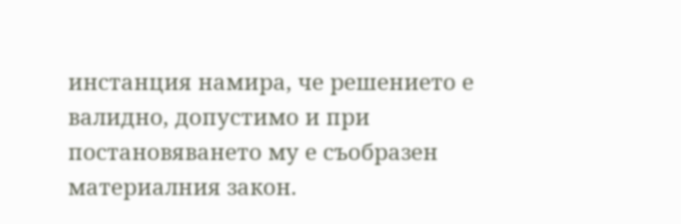инстанция намира, че решението е валидно, допустимо и при постановяването му е съобразен материалния закон.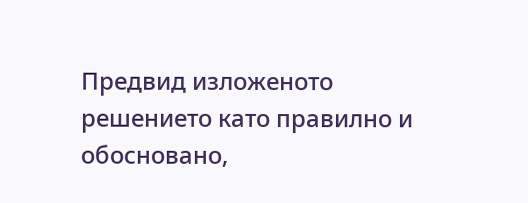Предвид изложеното решението като правилно и обосновано,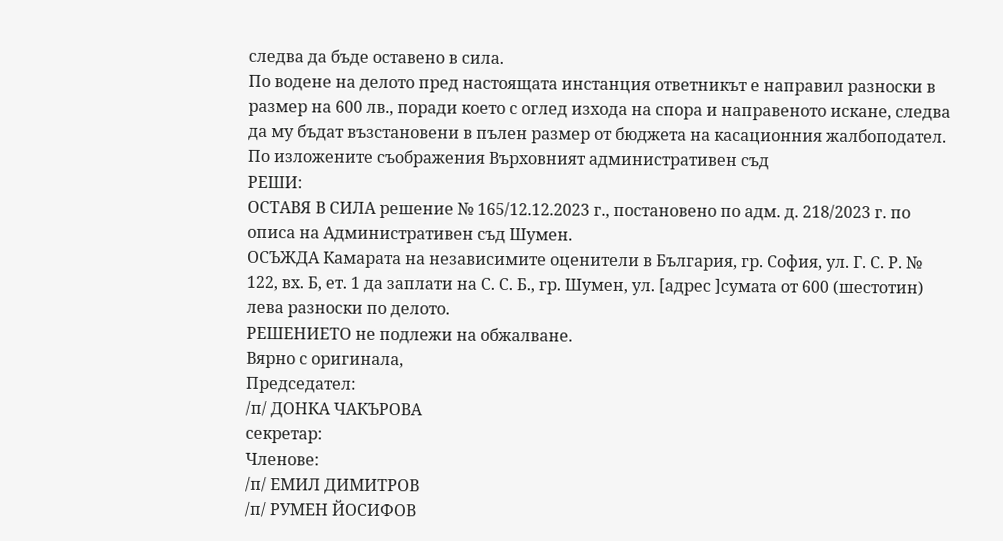следва да бъде оставено в сила.
По водене на делото пред настоящата инстанция ответникът е направил разноски в размер на 600 лв., поради което с оглед изхода на спора и направеното искане, следва да му бъдат възстановени в пълен размер от бюджета на касационния жалбоподател.
По изложените съображения Върховният административен съд
РЕШИ:
ОСТАВЯ В СИЛА решение № 165/12.12.2023 г., постановено по адм. д. 218/2023 г. по описа на Административен съд Шумен.
ОСЪЖДА Камарата на независимите оценители в България, гр. София, ул. Г. С. Р. № 122, вх. Б, ет. 1 да заплати на С. С. Б., гр. Шумен, ул. [адрес ]сумата от 600 (шестотин) лева разноски по делото.
РЕШЕНИЕТО не подлежи на обжалване.
Вярно с оригинала,
Председател:
/п/ ДОНКА ЧАКЪРОВА
секретар:
Членове:
/п/ ЕМИЛ ДИМИТРОВ
/п/ РУМЕН ЙОСИФОВ